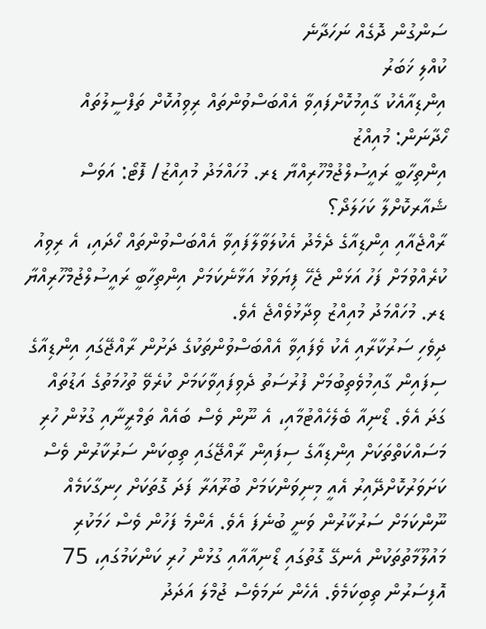ސަންގުން ދޮގެއް ނަހަދާނެ
ކުއްލި ޚަބަރު
އިންޑިއާއެކު ގާއިމުކޮށްފައިވާ އެއްބަސްވުންތައް ރިވިއުކޮށް ތަފްސީލުތައް ހޯދާނަން: މުއިއްޒު
އިންތިހާބީ ރައީސުލްޖުމްހޫރިއްޔާ ޑރ. މުހައްމަދު މުއިއްޒު/ ފޮޓޯ: އަވަސް
ޝެއާރކޮށްލާ ކަހަލަދޯ؟
ރާއްޖެއާއި އިންޑިއާގެ ދެމެދު އެކުލަވާލާފައިވާ އެއްބަސްވުންތައް ހޯދައި، އެ ރިވިއު ކުރެއްވުމަށް ފަހު އަޅަން ޖެހޭ ފިޔަވަޅު އަޅާނެކަމަށް އިންތިހާބީ ރައީސުލްޖުމްހޫރިއްޔާ ޑރ. މުހައްމަދު މުއިއްޒު ވިދާޅުވެއްޖެ އެވެ.
ދިވެހި ސަރުކާރާއި އެކު ވެފައިވާ އެއްބަސްވުންތަކުގެ ދަށުން ރާއްޖޭގައި އިންޑިއާގެ ސިފައިން ގާއިމުވެތިބުމަށް ފުރުސަތު ދެވިފައިވާކަމަށް ކުރެވޭ ތުހުމަތުގެ އަޑުތައް ގަދަ އެވެ. ޑޯނިއާ ބެލެހެއްޓުމާއި، އެ ނޫން ވެސް ބައެއް ތަމްރީނާއި ގުޅުން ހުރި މަސައްކަތްތަކަށް އިންޑިއާގެ ސިފައިން ރާއްޖޭގައި ތިބިކަން ސަރުކާރުން ވެސް ކަށަވަރުކޮށްދޭއިރު އެއީ މިނިވަންކަމަށް ބުރޫއަރާ ފަދަ ގޮތަކަށް ހިނގާކަމެއް ނޫންކަމަށް ސަރުކާރުން ވަނީ ބުނެފަ އެވެ. އެންމެ ފަހުން ވެސް ހަމަކުރި މައުލޫމާތުތަކުން އެނގޭ ގޮތުގައި ޑޯނިއާއާއި ގުޅުން ހުރި ކަންކަމުގައި، 75 އޮފިސަރުން ތިބިކަމެވެ. އެހެން ނަމަވެސް ޖުމްލަ އަދަދު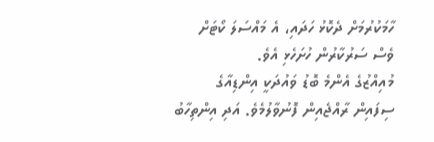ހާމަކުރުމަށް ދެކޮޅު ހަދައި، އެ މައްސަލަ ކޯޓަށް ވެސް ސަރުކާރުން ހުށަހެޅި އެވެ.
މުއިއްޒުގެ އެންމެ ބޮޑު ވައުދަކީ އިންޑިއާގެ ސިފައިން ރާއްޖެއިން ފޮނުވާލުމެވެ. އަދި އިންތިހާބު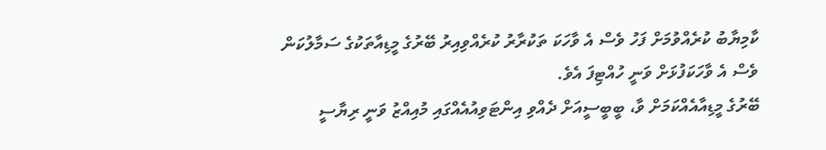ކާމިޔާބު ކުރެއްވުމަށް ފަހު ވެސް އެ ވާހަކަ ތަކުރާރު ކުރެއްވިއިރު ބޭރުގެ މީޑިއާތަކުގެ ސަމާލުކަން ވެސް އެ ވާހަކަފުޅަށް ވަނީ ހުއްޓިފަ އެވެ.
ބޭރުގެ މީޑިއާއެއްކަމަށް ވާ، ބީބީސީއަށް ދެއްވި އިންޓަވިއުއެއްގައި މުއިއްޒު ވަނީ ރިޔާސީ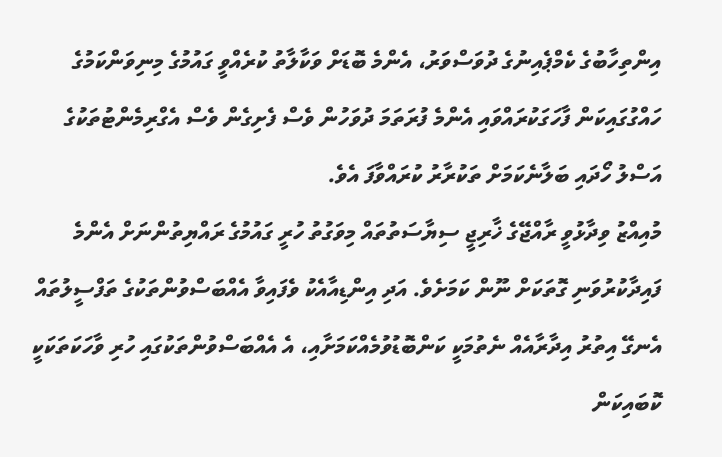އިންތިހާބުގެ ކެމްޕެއިނުގެ ދުވަސްވަރު، އެންމެ ބޮޑަށް ވަކާލާތު ކުރެއްވީ ގައުމުގެ މިނިވަންކަމުގެ ހައްގުގައިކަން ފާހަގަކުރައްވައި އެންމެ ފުރަތަމަ ދުވަހުން ވެސް ފެށިގެން ވެސް އެގްރިމެންޓުތަކުގެ އަސްލު ހޯދައި ބަލާނެކަމަށް ތަކުރާރު ކުރައްވާފަ އެވެ.
މުއިއްޒު ވިދާޅުވީ ރާއްޖޭގެ ޚާރިޖީ ސިޔާސަތުތައް މިވަގުތު ހުރީ ގައުމުގެ ރައްޔިތުންނަށް އެންމެ ފައިދާކުރުވަނި ގޮތަކަށް ނޫން ކަމަށެވެ. އަދި އިންޑިއާއެކު ވެފައިވާ އެއްބަސްވުންތަކުގެ ތަފްސީލުތައް އެނގޭ އިތުރު އިދާރާއެއް ނެތުމަކީ ކަންބޮޑުވުމެއްކަމަށާއި، އެ އެއްބަސްވުންތަކުގައި ހުރި ވާހަކަތަކަކީ ކޮބައިކަން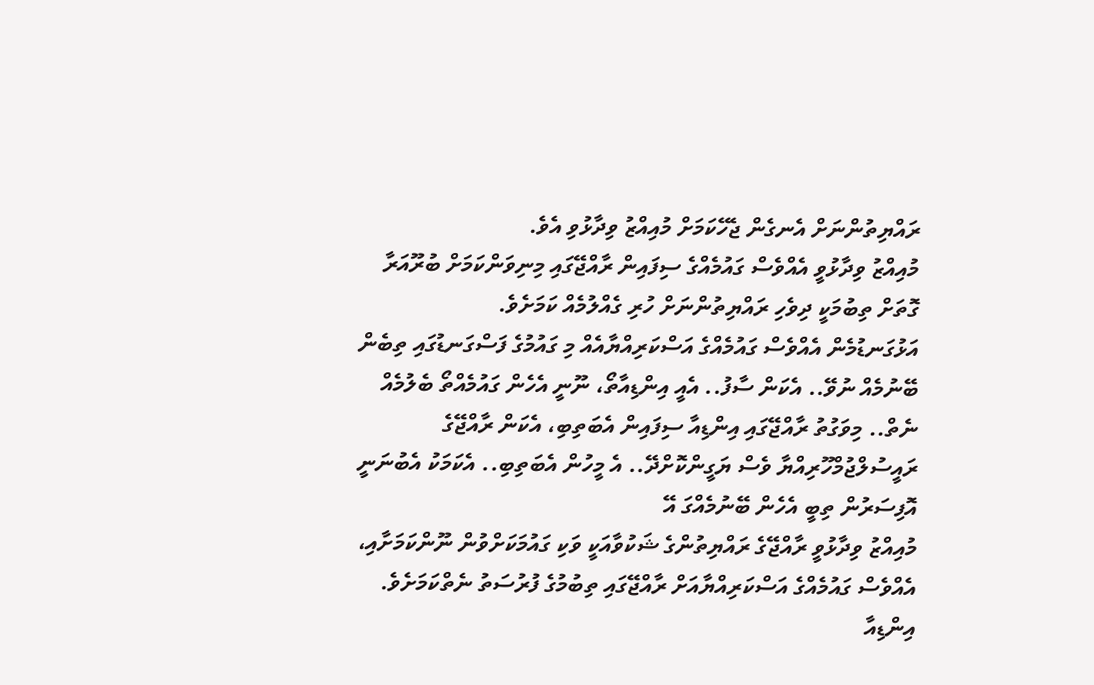ރައްޔިތުންނަށް އެނގެން ޖެހޭކަމަށް މުއިއްޒު ވިދާޅުވި އެވެ.
މުއިއްޒު ވިދާޅުވީ އެއްވެސް ގައުމެއްގެ ސިފައިން ރާއްޖޭގައި މިނިވަންކަމަށް ބުރޫއަރާ ގޮތަށް ތިބުމަކީ ދިވެހި ރައްޔިތުންނަށް ހުރި ގެއްލުމެއް ކަމަށެވެ.
އަޅުގަނޑުމެން އެއްވެސް ގައުމެއްގެ އަސްކަރިއްޔާއެއް މި ގައުމުގެ ފަސްގަނޑުގައި ތިބެން ބޭނުމެއް ނުވޭ.. އެކަން ސާފު.. އެއީ އިންޑިއާތޯ، ނޫނީ އެހެން ގައުމެއްތޯ ބެލުމެއް ނެތް.. މިވަގުތު ރާއްޖޭގައި އިންޑިއާ ސިފައިން އެބަތިބި، އެކަން ރާއްޖޭގެ ރައީސުލްޖުމްހޫރިއްޔާ ވެސް ޔަގީންކޮށްދޭ.. އެ މީހުން އެބަތިބި.. އެކަމަކު އެބުނަނީ އޮފިސަރުން ތިބީ އެހެން ބޭނުމެއްގަ އޭ
މުއިއްޒު ވިދާޅުވީ ރާއްޖޭގެ ރައްޔިތުންގެ ޝަކުވާއަކީ ވަކި ގައުމަކަށްވުން ނޫންކަމަށާއި، އެއްވެސް ގައުމެއްގެ އަސްކަރިއްޔާއަށް ރާއްޖޭގައި ތިބުމުގެ ފުރުސަތު ނެތްކަމަށެވެ. އިންޑިއާ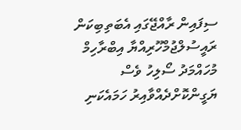ސިފައިން ރާއްޖޭގައި އެބަތިބިކަން ރައީސުލްޖުމްހޫރިއްޔާ އިބްރާހިމް މުހައްމަދު ސޯލިހު ވެސް ޔަގީންކޮށްދެއްވާއިރު ހަމައެކަނި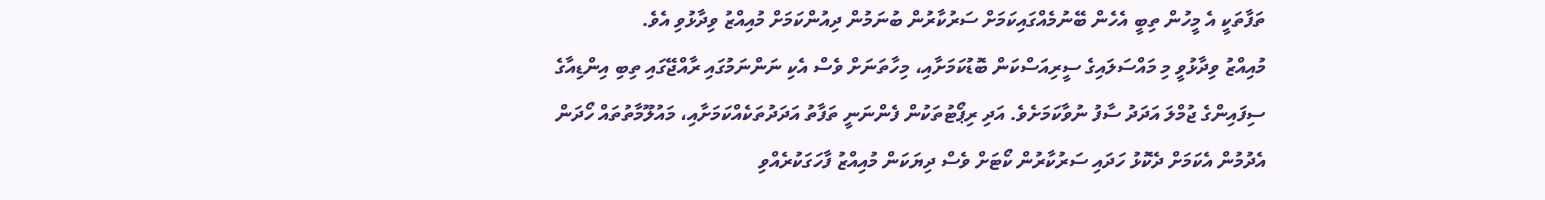ތަފާތަކީ އެ މީހުން ތިބީ އެހެން ބޭނުމެއްގައިކަމަށް ސަރުކާރުން ބުނަމުން ދިއުންކަމަށް މުއިއްޒު ވިދާޅުވި އެވެ.
މުއިއްޒު ވިދާޅުވީ މި މައްސަލައިގެ ސީރިއަސްކަން ބޮޑުކަމަށާއި، މިހާތަނަށް ވެސް އެކި ނަންނަމުގައި ރާއްޖޭގައި ތިބި އިންޑިއާގެ ސިފައިންގެ ޖުމްލަ އަދަދު ސާފު ނުވާކަމަށެވެ. އަދި ރިޕޯޓުތަކުން ފެންނަނީ ތަފާތު އަދަދުތަކެއްކަމަށާއި، މައުލޫމާތުތައް ހޯދަން އެދުމުން އެކަމަށް ދެކޮޅު ހަދައި ސަރުކާރުން ކޯޓަށް ވެސް ދިޔަކަން މުއިއްޒު ފާހަގަކުރެއްވި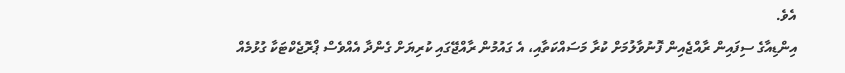އެވެ.
އިންޑިއާގެ ސިފައިން ރާއްޖެއިން ފޮނުވާލުމަށް ކުރާ މަސައްކަތާއި، އެ ގައުމުން ރާއްޖޭގައި ކުރިޔަށް ގެންދާ އެއްވެސް ޕްރޮޖެކްޓަކާ ގުޅުމެއް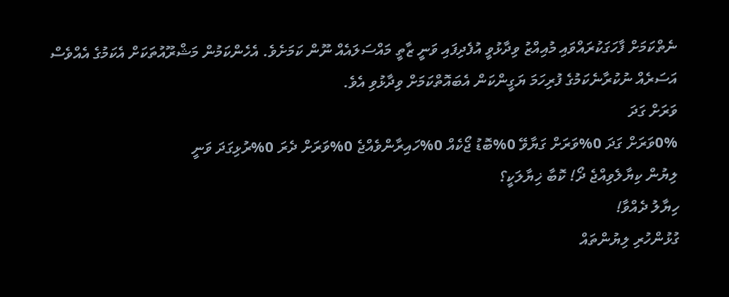ނެތްކަމަށް ފާހަގަކުރައްވައި މުއިއްޒު ވިދާޅުވީ އުފެދިފައި ވަނީ ޒާތީ މައްސަލައެއް ނޫން ކަމަށެވެ. އެހެންކަމުން މަޝްރޫއުތަކަށް އެކަމުގެ އެއްވެސް އަސަރެއް ނުކުރާނެކަމުގެ ފުރިހަމަ ޔަގީންކަން އެބައޮތްކަމަށް ވިދާޅުވި އެވެ.
ވަރަށް ގަދަ
0%ވަރަށް ގަދަ 0%ވަރަށް ގަޔާވޭ 0%ބޮޑު ޖޯކެއް 0%ހައިރާންވެއްޖެ 0%ވަރަށް ދެރަ 0%ރުޅިގަދަ ވަނީ
ލިޔުން ކިޔާލެވިއްޖެ ދޯ! ކޮބާ ޚިޔާލަކީ؟
ހިޔާލު ދެއްވާ!
ގުޅުންހުރި ލިޔުންތައް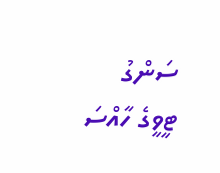ސަންގު ޓީވީގެ ހާއްސަ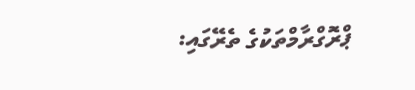ޕްރޮގްރާމްތަކުގެ ތެރޭގައި: